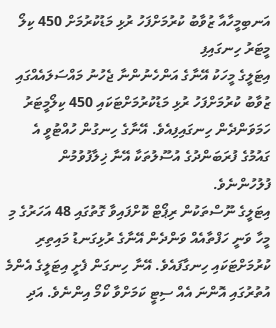އަނބިމީހާއާ ޒުވާބު ކުރުމަށްފަހު ރުޅި މަޑުކުރުމަށް 450 ކިލޯ މީޓަރު ހިނގައިފި
އިޓަލީގެ މީހަކު އޭނާގެ އަންހެނުންނާ ޖެހުނު މައްސަލައެއްގައި ޒުވާބު ކުރުމަށްފަހު ރުޅި މަޑުކުރުމަށްޓަކައި 450 ކިލޯމީޓަރު ހަމަވަންދެން ހިނގައިފިއެވެ. އޭނާގެ ހިނގުން ހުއްޓުވީ އެ ގައުމުގެ ފުރަބަންދުގެ އުސޫލުތަކާ އޭނާ ޚިލާފުވުމުން ފުލުހުންނެވެ.
އިޓަލީގެ ނޫސްތަކުން ރިޕޯޓް ކޮށްފައިވާ ގޮތުގައި 48 އަހަރުގެ މި މީހާ ވަނީ ހަފްތާއެއް ވަންދެން އޭނާގެ ރުޅިގަނޑު މައިތިރި ކުރުމަށްޓަކައި ހިނގާފައެވެ. އޭނާ ހިނގަން ފެށީ އިޓަލީގެ އެންމެ އުތުރުގައި އޮންނަ އެއް ސިޓީ ކަމަށްވާ ކޯމޯ އިންނެވެ. އަދި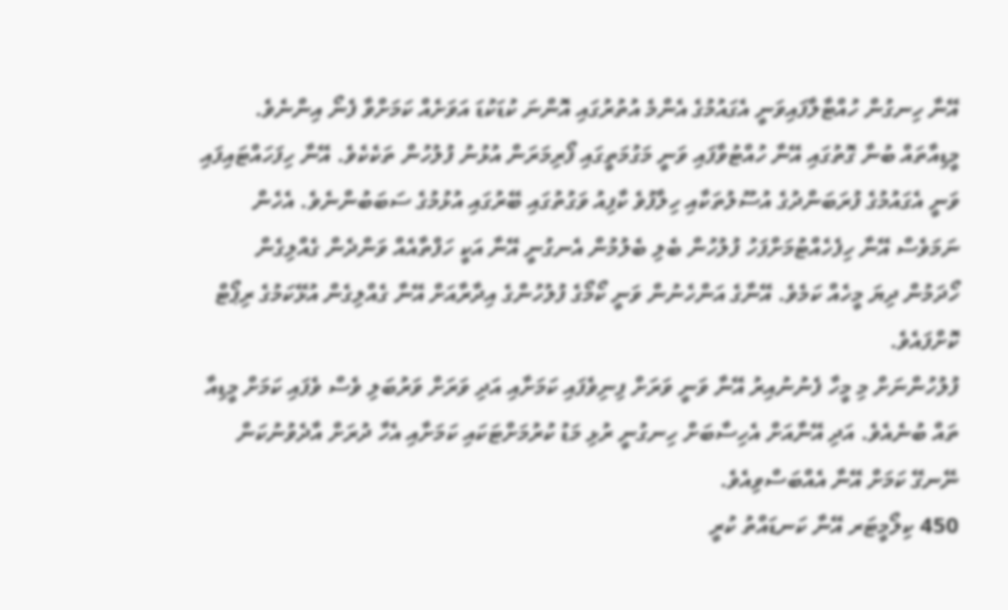އޭނާ ހިނގުން ހުއްޓާލާފައިވަނީ އެގައުމުގެ އެންމެ އުތުރުގައި އޮންނަ ކުޑަކުޑަ އަވަށެއް ކަމަށްވާ ފެނޯ އިންނެވެ.
މީޑިއާތައް ބުނާ ގޮތުގައި އޭނާ ހުއްޓުވާފައި ވަނީ މަގުމަތީގައި ފޯރިމަރަން އުޅުނު ފުލުހުން ތަކެކެވެ. އޭނާ ހިފަހައްޓައިފައި ވަނީ އެގައުމުގެ ފުރަބަންދުގެ އުސޫލުތަކާއި ހިލާފުވެ ކާފިއު ވަގުތުގައި ބޭރުގައި އުޅުމުގެ ސަބަބުންނެވެ. އެހެން ނަމަވެސް އޭނާ ހިފެހެއްޓުމަށްފަހު ފުލުހުން ބެލި ބެލުމުން އެނގުނީ އޭނާ އަކީ ހަފްތާއެއް ވަންދެން ގެއްލިގެން ހޯދަމުން ދިޔަ މީހެއް ކަމެވެ. އޭނާގެ އަންހެނުން ވަނީ ކޯމޯގެ ފުލުހުންގެ އިދާރާއަށް އޭނާ ގެއްލިގެން އުޅޭކަމުގެ ރިޕޯޓް ކޮށްފައެވެ.
ފުލުހުންނަށް މި މީހާ ފެނުނުއިރު އޭނާ ވަނީ ވަރަށް ފިނިވެފައި ކަމަށާއި އަދި ވަރަށް ވަރުބަލި ވެސް ވެފައި ކަމަށް މީޑިއާ ތައް ބުނެއެވެ. އަދި އޭނާއަށް އެހިސާބަށް ހިނގުނީ ރުޅި މަޑު ކުރުމަށްޓަކައި ކަމަށާއި އެހާ ދުރަށް އާދެވުނުކަން ނޭނގޭ ކަމަށް އޭނާ އެއްބަސްވިއެވެ.
450 ކިލޯމީޓަރ އޭނާ ކަނޑައްތު ކުރީ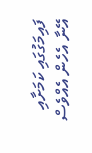ފައިމަގުގައި ކަމަށާއި އޭނާ އެހެން އެއްވެސް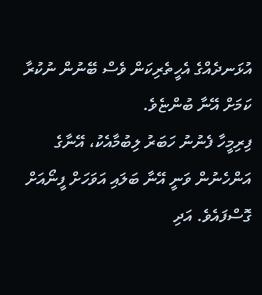އުޅަނދެއްގެ އެހީތެރިކަން ވެސް ބޭނުން ނުކުރާ ކަމަށް އޭނާ ބުންޏެވެ.
ފިރިމީހާ ފެނުނު ހަބަރު ލިބުމާއެކު، އޭނާގެ އަންހެނުން ވަނީ އޭނާ ބަލައި އަވަހަށް ފީނޯއަށް ގޮސްފައެވެ. އަދި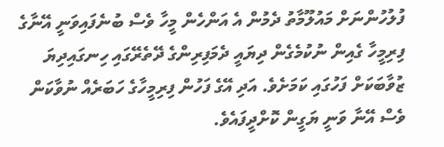ފުލުހުންނަށް މައުލޫމާތު ދެމުން އެ އަންހެން މީހާ ވެސް ބުނެފައިވަނީ އޭނާގެ ފިރިމީހާ ގެއިން ނުކުމެގެން ދިޔައީ ދެމަފިރިންގެ ދޭތެރޭގައި ހިނގައިދިޔަ ޒުވާބަކަށް ފަހުގައި ކަމަށެވެ. އަދި އޭގެ ފަހުން ފިރިމީހާގެ ހަބަރެއް ނުވާކަން ވެސް އޭނާ ވަނީ ޔަގީން ކޮށްދީފައެވެ.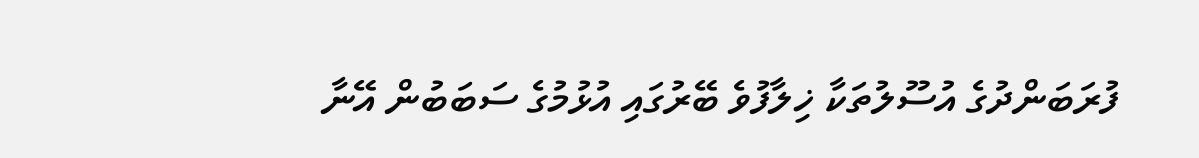ފުރަބަންދުގެ އުސޫލުތަކާ ޚިލާފުވެ ބޭރުގައި އުޅުމުގެ ސަބަބުން އޭނާ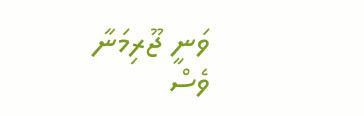ވަނީ ޖޫރިމަނާ ވެސް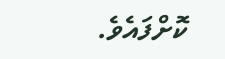ކޮށްފައެވެ.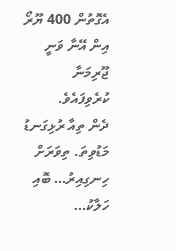އެގޮތުން 400 ޔޫރޯ އިން އޭނާ ވަނީ ޖޫރިމަނާ ކުރެވިފައެވެ.
ދެން ތިއާ ރުޅިގަނޑު މަޑުވިތަ. ތިވަރަށް ހިނގިއިރު… ބޮއި ހަލާކު…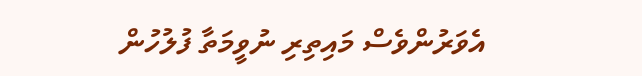އެވަރުންވެސް މައިތިރި ނުވީމަތާ ފުލުހުން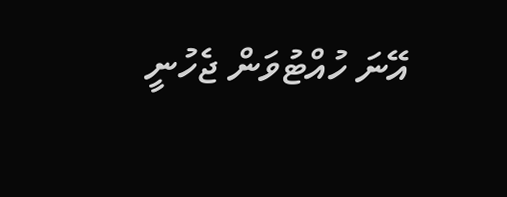އޭނަ ހުއްޓުވަން ޖެހުނީ